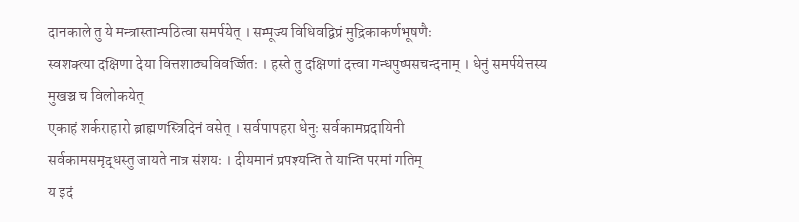दानकाले तु ये मन्त्रास्तान्पठित्वा समर्पयेत् । सम्पूज्य विधिवद्विप्रं मुद्रिकाकर्णभूषणैः
स्वशक्त्या दक्षिणा देया वित्तशाठ्यविवर्ज्जितः । हस्ते तु दक्षिणां दत्त्वा गन्धपुष्पसचन्दनाम् । धेनुं समर्पयेत्तस्य मुखञ्च च विलोकयेत्
एकाहं शर्कराहारो ब्राह्मणस्त्रिदिनं वसेत् । सर्वपापहरा धेनुः सर्वकामप्रदायिनी
सर्वकामसमृद्धस्तु जायते नात्र संशयः । दीयमानं प्रपश्यन्ति ते यान्ति परमां गतिम्
य इदं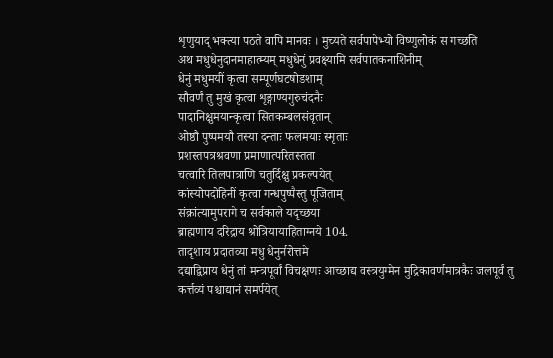शृणुयाद् भक्त्या पठते वापि मानवः । मुच्यते सर्वपापेभ्यो विष्णुलोकं स गच्छति
अथ मधुधेनुदानमाहात्म्यम् मधुधेनुं प्रवक्ष्यामि सर्वपातकनाशिनीम्
धेनुं मधुमयीं कृत्वा सम्पूर्णघटषोडशाम्
सौवर्णं तु मुखं कृत्वा शृङ्गाण्यगुरुचंदनैः
पादानिक्षुमयान्कृत्वा सितकम्बलसंवृतान्
ओष्ठौ पुष्पमयौ तस्या दन्ताः फलमयाः स्मृताः
प्रशस्तपत्रश्रवणा प्रमाणात्परितस्तता
चत्वारि तिलपात्राणि चतुर्दिक्षु प्रकल्पयेत्
कांस्योपदोहिनीं कृत्वा गन्धपुष्पैस्तु पूजिताम्
संक्रांत्यामुपरागे च सर्वकाले यदृच्छया
ब्राह्मणाय दरिद्राय श्रोत्रियायाहिताग्नये 104.
तादृशाय प्रदातव्या मधु धेनुर्नरोत्तमे
दद्याद्विप्राय धेनुं तां मन्त्रपूर्वां विचक्षणः आच्छाद्य वस्त्रयुग्मेन मुद्रिकावर्णमात्रकैः जलपूर्वं तु कर्त्तव्यं पश्चाद्यानं समर्पयेत्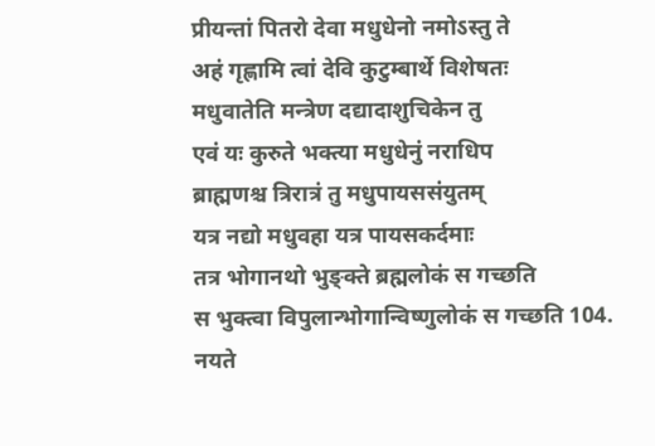प्रीयन्तां पितरो देवा मधुधेनो नमोऽस्तु ते
अहं गृह्णामि त्वां देवि कुटुम्बार्थे विशेषतः
मधुवातेति मन्त्रेण दद्यादाशुचिकेन तु
एवं यः कुरुते भक्त्या मधुधेनुं नराधिप
ब्राह्मणश्च त्रिरात्रं तु मधुपायससंयुतम्
यत्र नद्यो मधुवहा यत्र पायसकर्दमाः
तत्र भोगानथो भुङ्क्ते ब्रह्मलोकं स गच्छति
स भुक्त्वा विपुलान्भोगान्विष्णुलोकं स गच्छति 104.
नयते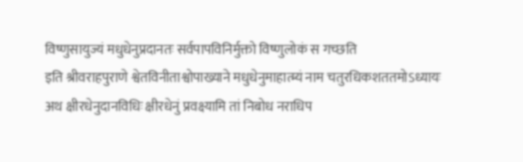विष्णुसायुज्यं मधुधेनुप्रदानतः सर्वपापविनिर्मुक्तो विष्णुलोकं स गच्छति
इति श्रीवराहपुराणे श्वेतविनीताश्वोपाख्याने मधुधेनुमाहात्म्यं नाम चतुरधिकशततमोऽध्यायः
अथ क्षीरधेनुदानविधिः क्षीरधेनुं प्रवक्ष्यामि तां निबोध नराधिप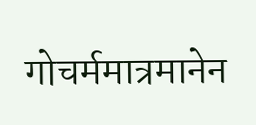गोचर्ममात्रमानेन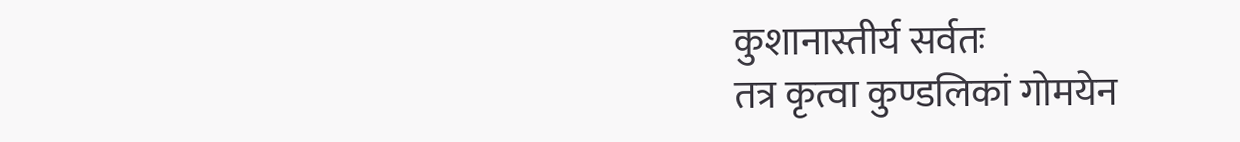कुशानास्तीर्य सर्वतः
तत्र कृत्वा कुण्डलिकां गोमयेन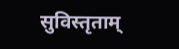सुविस्तृताम्